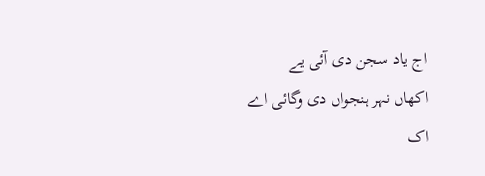اج یاد سجن دی آئی یے
اکھاں نہر ہنجواں دی وگائی اے
اک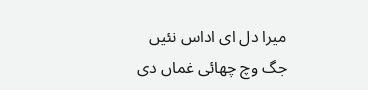میرا دل ای اداس نئیں
جگ وچ چھائی غماں دی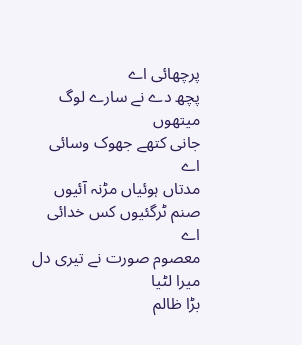پرچھائی اے
پچھ دے نے سارے لوگ میتھوں
جانی کتھے جھوک وسائی اے
مدتاں ہوئیاں مڑنہ آئیوں
صنم ٹرگئیوں کس خدائی اے
معصوم صورت نے تیری دل میرا لٹیا
بڑا ظالم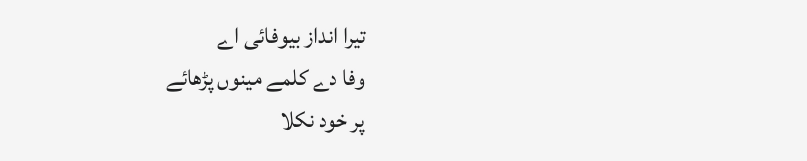تیرا انداز بیوفائی اے
وفا دے کلمے مینوں پڑھائے
پر خود نکلا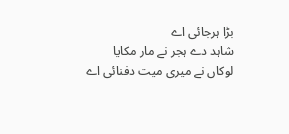بڑا ہرجائی اے
شاہد دے ہجر نے مار مکایا
لوکاں نے میری میت دفنائی اے